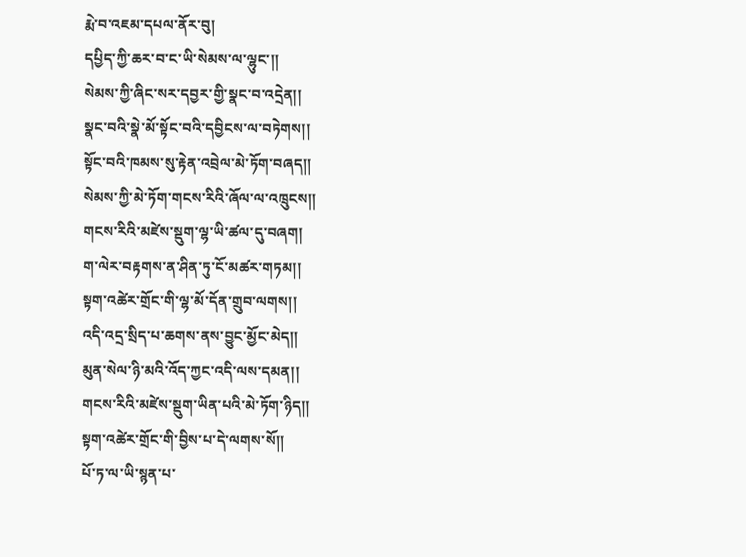རྨེ་བ་འཇམ་དཔལ་ནོར་བུ།
དཔྱིད་ཀྱི་ཆར་བ་ང་ཡི་སེམས་ལ་ལྷུང་།།
སེམས་ཀྱི་ཞིང་སར་དབྱར་གྱི་སྣང་བ་འདྲེན།།
སྣང་བའི་སྣེ་མོ་སྟོང་བའི་དབྱིངས་ལ་བཏེགས།།
སྟོང་བའི་ཁམས་སུ་རྟེན་འབྲེལ་མེ་ཏོག་བཞད།།
སེམས་ཀྱི་མེ་ཏོག་གངས་རིའི་ཞོལ་ལ་འཁྲུངས།།
གངས་རིའི་མཛེས་སྡུག་ལྷ་ཡི་ཚལ་དུ་བཞག།
ག་ལེར་བརྟགས་ན་ཤིན་ཏུ་ངོ་མཚར་གཏམ།།
སྟག་འཚེར་གྲོང་གི་ལྷ་མོ་དོན་གྲུབ་ལགས།།
འདི་འདྲ་སྲིད་པ་ཆགས་ནས་བྱུང་མྱོང་མེད།།
མུན་སེལ་ཉི་མའི་འོད་ཀྱང་འདི་ལས་དམན།།
གངས་རིའི་མཛེས་སྡུག་ཡིན་པའི་མེ་ཏོག་ཉིད།།
སྟག་འཚེར་གྲོང་གི་བྱིས་པ་དེ་ལགས་སོ།།
པོ་ཏ་ལ་ཡི་སྙན་པ་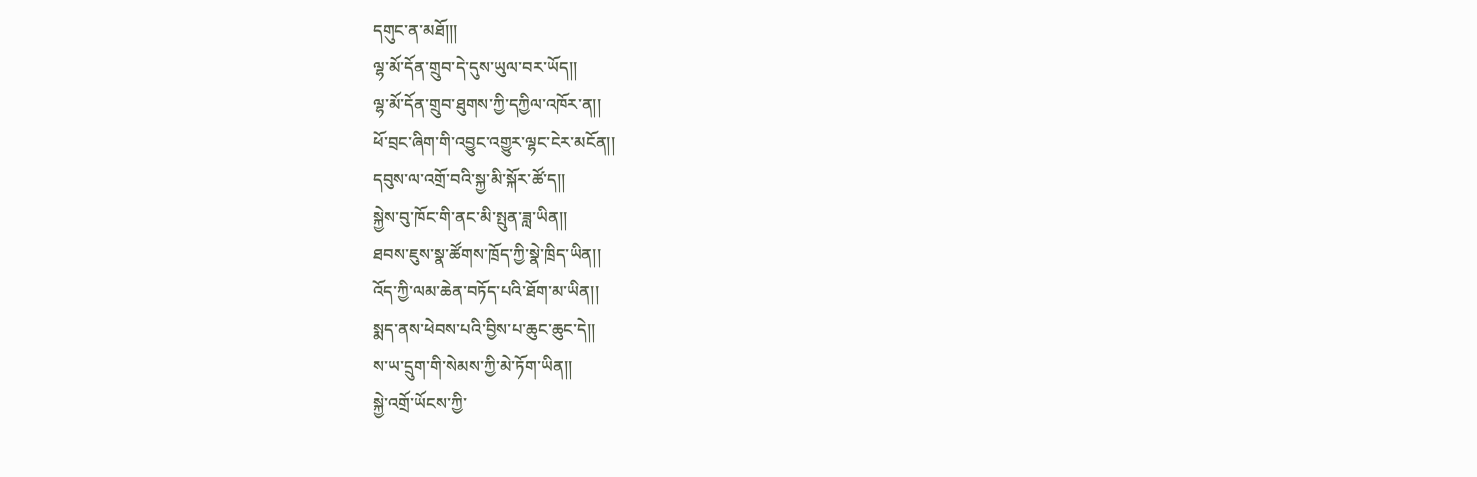དགུང་ན་མཐོ།།།
ལྷ་མོ་དོན་གྲུབ་དེ་དུས་ཡུལ་བར་ཡོད།།
ལྷ་མོ་དོན་གྲུབ་ཐུགས་ཀྱི་དཀྱིལ་འཁོར་ན།།
ཕོ་བྲང་ཞིག་གི་འབྱུང་འགྱུར་ལྷང་ངེར་མངོན།།
དབུས་ལ་འགྲོ་བའི་སྐྱ་མི་སྐོར་ཚོ་ད།།
སྐྱེས་བུ་ཁོང་གི་ནང་མི་སྤུན་ཟླ་ཡིན།།
ཐབས་ཇུས་སྣ་ཚོགས་ཁྲོད་ཀྱི་སྣེ་ཁྲིད་ཡིན།།
འོད་ཀྱི་ལམ་ཆེན་བཏོད་པའི་ཐོག་མ་ཡིན།།
སྨད་ནས་ཕེབས་པའི་བྱིས་པ་ཆུང་ཆུང་དེ།།
ས་ཡ་དྲུག་གི་སེམས་ཀྱི་མེ་ཏོག་ཡིན།།
སྐྱེ་འགྲོ་ཡོངས་ཀྱི་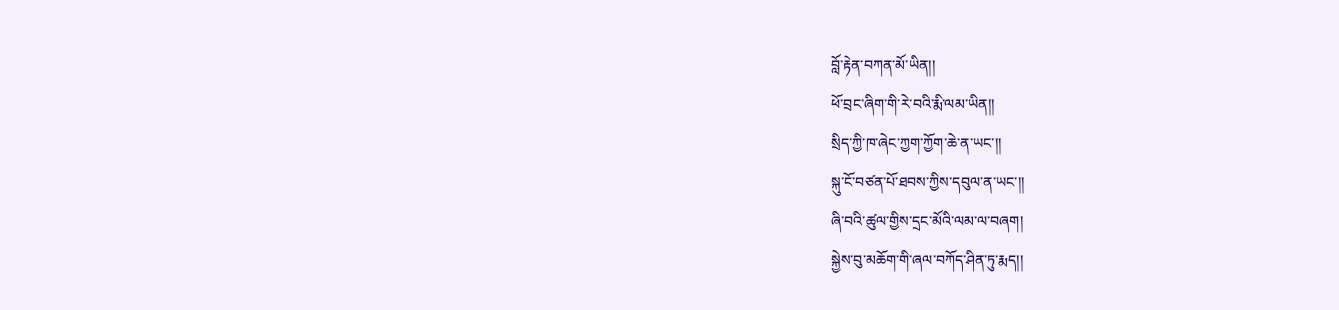བློ་རྟེན་བཀན་མོ་ཡིན།།
ཕོ་བྲང་ཞིག་གི་རེ་བའི་རྨི་ལམ་ཡིན།།
སྲིད་ཀྱི་ཁ་ཞེང་ཀྱག་ཀྱོག་ཆེ་ན་ཡང་།།
སྐུ་ངོ་བཙན་པོ་ཐབས་ཀྱིས་དབུལ་ན་ཡང་།།
ཞི་བའི་ཚུལ་གྱིས་དྲང་མོའི་ལམ་ལ་བཞག།
སྐྱེས་བུ་མཆོག་གི་ཞལ་བཀོད་ཤིན་ཏུ་རྨད།།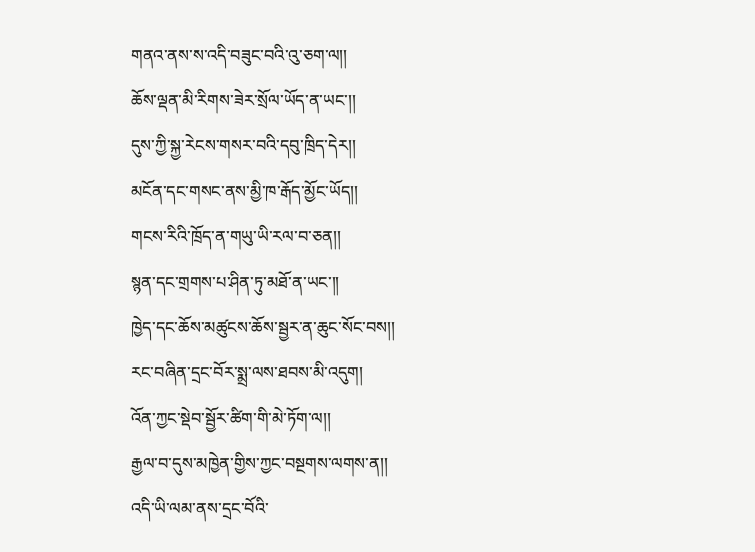གནའ་ནས་ས་འདི་བཟུང་བའི་འུ་ཅག་ལ།།
ཆོས་ལྡན་མི་རིགས་ཟེར་སྲོལ་ཡོད་ན་ཡང་།།
དུས་ཀྱི་སྐྱ་རེངས་གསར་བའི་དབུ་ཁྲིད་དེར།།
མངོན་དང་གསང་ནས་མྱི་ཁ་རྒོད་མྱོང་ཡོད།།
གངས་རིའི་ཁྲོད་ན་གཡུ་ཡི་རལ་བ་ཅན།།
སྙན་དང་གྲགས་པ་ཤིན་ཏུ་མཐོ་ན་ཡང་།།
ཁྱེད་དང་ཆོས་མཚུངས་ཆོས་སྦྱར་ན་ཆུང་སོང་བས།།
རང་བཞིན་དྲང་བོར་སྨྲ་ལས་ཐབས་མི་འདུག།
འོན་ཀྱང་སྡེབ་སྦྱོར་ཚིག་གི་མེ་ཏོག་ལ།།
རྒྱལ་བ་དུས་མཁྱེན་གྱིས་ཀྱང་བསྔགས་ལགས་ན།།
འདི་ཡི་ལམ་ནས་དྲང་བོའི་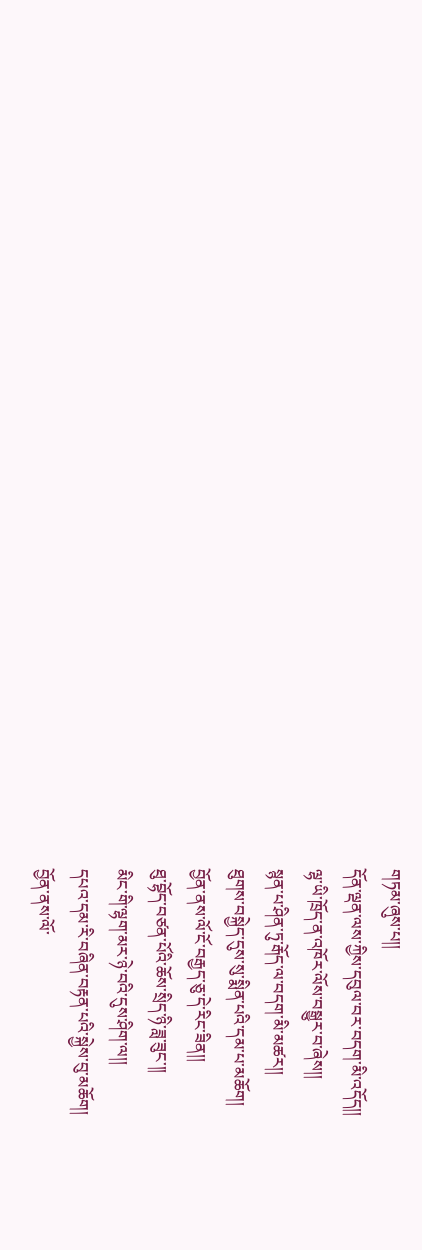གཏམ་ཞུས་པ།།
དོན་ལྡན་ལས་ཀྱིས་དབུལ་བར་བདག་མི་འདོད།།
ལྷ་ཡི་ཁྲོད་ན་འཁོར་ལོས་བསྒྱུར་བ་ཞེས།།
སྙན་པ་ཤིན་ཏུ་རྒོད་ལ་བདག་མི་མཚར།།
ཐུགས་བསྐྱེད་དུས་སུ་སྨིན་པའི་དམ་པ་མཆོག།
བྱོན་ནས་ལོ་ངོ་བརྒྱད་ཅུ་དེ་རིང་ཟིན།།
ཐུ་བྷོད་བཙན་པོའི་ཆོས་སྲིད་ཉི་ཟླ་ཟུང་།།
མིང་གི་ལྷག་མར་ཉེ་བའི་དུས་ཤིག་ལ།།
དཔའ་དམ་རི་བཞིན་བརྟན་པའི་སྐྱེས་བུ་མཆོག།
བྱོན་ནས་ལོ་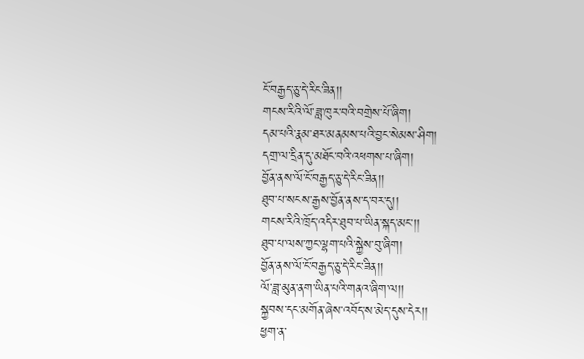ངོ་བརྒྱད་ཅུ་དེ་རིང་ཟིན།།
གངས་རིའི་ལོ་ཟླ་ཁུར་བའི་བགྲེས་པོ་ཞིག།
དམ་པའི་རྣམ་ཐར་མནམས་པའི་བྱང་སེམས་ཤིག།
དགྲ་ལ་དྲིན་དུ་མཐོང་བའི་འཕགས་པ་ཞིག།
བྱོན་ནས་ལོ་ངོ་བརྒྱད་ཅུ་དེ་རིང་ཟིན།།
ཐུབ་པ་སངས་རྒྱས་བྱོན་ནས་ད་བར་དུ།།
གངས་རིའི་ཁྲོད་འདིར་ཐུབ་པ་ཡིན་སྐད་མང་།།
ཐུབ་པ་ལས་ཀྱང་ལྷག་པའི་སྐྱེས་བུ་ཞིག།
བྱོན་ནས་ལོ་ངོ་བརྒྱད་ཅུ་དེ་རིང་ཟིན།།
ལོ་ཟླ་མུན་ནག་ཡིན་པའི་གནའ་ཞིག་ལ།།
སྐྱབས་དང་མགོན་ཞེས་འབོད་ས་མེད་དུས་དེར།།
ཕྱག་ན་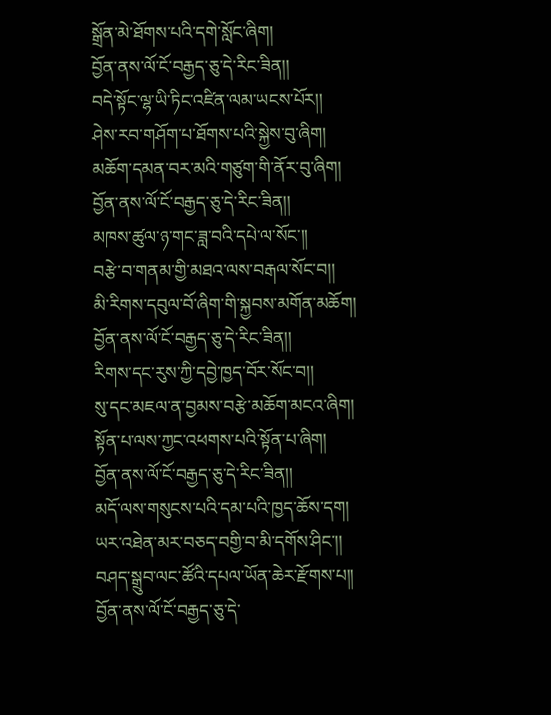སྒྲོན་མེ་ཐོགས་པའི་དགེ་སློང་ཞིག།
བྱོན་ནས་ལོ་ངོ་བརྒྱད་ཅུ་དེ་རིང་ཟིན།།
བདེ་སྟོང་ལྷ་ཡི་ཏིང་འཛིན་ལམ་ཡངས་པོར།།
ཤེས་རབ་གཤོག་པ་ཐོགས་པའི་སྐྱེས་བུ་ཞིག།
མཆོག་དམན་བར་མའི་གཙུག་གི་ནོར་བུ་ཞིག།
བྱོན་ནས་ལོ་ངོ་བརྒྱད་ཅུ་དེ་རིང་ཟིན།།
མཁས་ཚུལ་ཉ་གང་ཟླ་བའི་དཔེ་ལ་སོང་།།
བརྩེ་བ་གནམ་གྱི་མཐའ་ལས་བརྒལ་སོང་བ།།
མི་རིགས་དབུལ་བོ་ཞིག་གི་སྐྱབས་མགོན་མཆོག།
བྱོན་ནས་ལོ་ངོ་བརྒྱད་ཅུ་དེ་རིང་ཟིན།།
རིགས་དང་རུས་ཀྱི་དབྱེ་ཁྱད་བོར་སོང་བ།།
སུ་དང་མཇལ་ན་བྱམས་བརྩེ་མཆོག་མངའ་ཞིག།
སྟོན་པ་ལས་ཀྱང་འཕགས་པའི་སྟོན་པ་ཞིག།
བྱོན་ནས་ལོ་ངོ་བརྒྱད་ཅུ་དེ་རིང་ཟིན།།
མདོ་ལས་གསུངས་པའི་དམ་པའི་ཁྱད་ཆོས་དག།
ཡར་འཐེན་མར་བཅད་བགྱི་བ་མི་དགོས་ཤིང་།།
བཤད་སྒྲུབ་ལང་ཚོའི་དཔལ་ཡོན་ཆེར་རྫོགས་པ།།
བྱོན་ནས་ལོ་ངོ་བརྒྱད་ཅུ་དེ་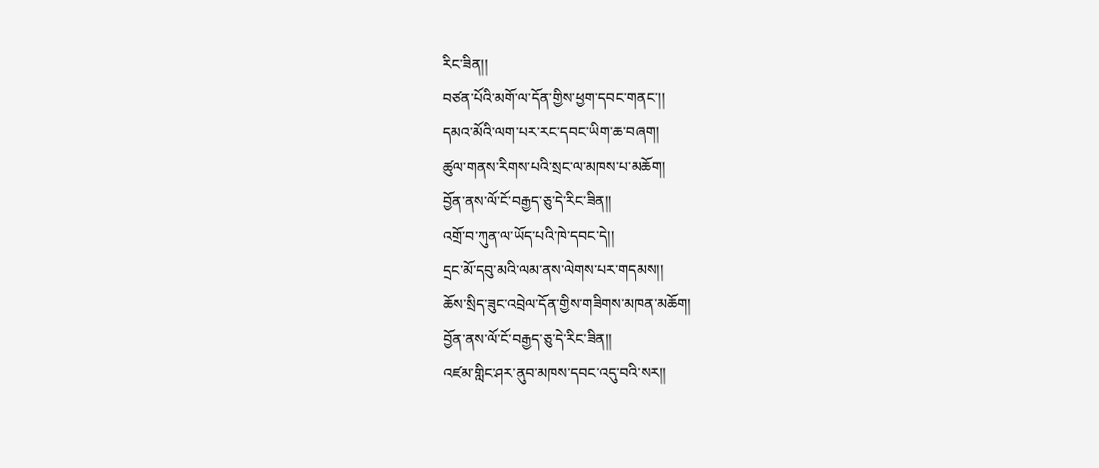རིང་ཟིན།།
བཙན་པོའི་མགོ་ལ་དོན་གྱིས་ཕྱག་དབང་གནང་།།
དམའ་མོའི་ལག་པར་རང་དབང་ཡིག་ཆ་བཞག།
ཚུལ་གནས་རིགས་པའི་སྲང་ལ་མཁས་པ་མཆོག།
བྱོན་ནས་ལོ་ངོ་བརྒྱད་ཅུ་དེ་རིང་ཟིན།།
འགྲོ་བ་ཀུན་ལ་ཡོད་པའི་ཁེ་དབང་དེ།།
དྲང་མོ་དབུ་མའི་ལམ་ནས་ལེགས་པར་གདམས།།
ཆོས་སྲིད་ཟུང་འབྲེལ་དོན་གྱིས་གཟིགས་མཁན་མཆོག།
བྱོན་ནས་ལོ་ངོ་བརྒྱད་ཅུ་དེ་རིང་ཟིན།།
འཛམ་གླིང་ཤར་ནུབ་མཁས་དབང་འདུ་བའི་སར།།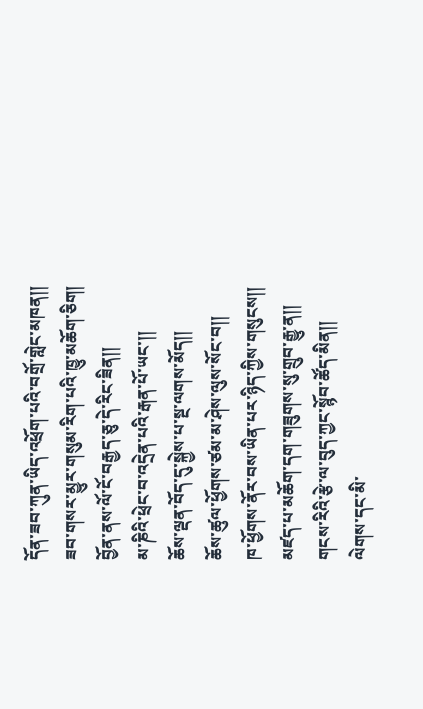དོན་ཟབ་ཀུན་ཡིད་འཕྲོག་པའི་བགྲོ་གླེང་མཁན།།
ཟབ་གསར་མྱུར་གསུམ་རིག་པའི་ཁྱུ་མཆོག་ཅིག།
བྱོན་ནས་ལོ་ངོ་བརྒྱད་ཅུ་དེ་རིང་ཟིན།།
མ་ཎིའི་ཕྲེང་བ་འདྲེན་པའི་རྒན་པོ་ཡང་།།
ཆོས་ལྡན་བོད་དུ་སྐྱེས་པ་སྔ་ལགས་མོད།།
ཆོས་ཚུལ་ཕྱོགས་ཙམ་མ་ཤེས་ལུས་སོང་བ།།
ཁ་ཕྱོགས་ནོར་བས་ཡིན་པར་ཉིད་ཀྱིས་གསུངས།།
མཛད་པ་མཆོག་དག་གཟུགས་སུ་གྲུབ་རྒྱུ་ན།།
གངས་རིའི་རྩེ་ལ་བུད་ཀྱང་སྙོབ་ཚོད་མིན།།
ལེགས་དང་མི་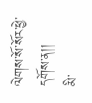ལེགས་སོ་སོར་ཕྱེ་དགོས་ན།།
མི་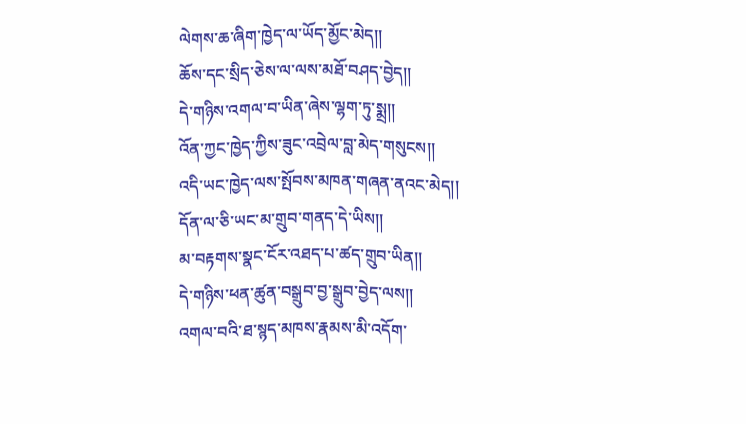ལེགས་ཆ་ཞིག་ཁྱེད་ལ་ཡོད་མྱོང་མེད།།
ཆོས་དང་སྲིད་ཅེས་ལ་ལས་མཐོ་བཤད་བྱེད།།
དེ་གཉིས་འགལ་བ་ཡིན་ཞེས་ལྷག་ཏུ་སྨྲ།།
འོན་ཀྱང་ཁྱེད་ཀྱིས་ཟུང་འབྲེལ་བླ་མེད་གསུངས།།
འདི་ཡང་ཁྱེད་ལས་སྤོབས་མཁན་གཞན་ནའང་མེད།།
དོན་ལ་ཅི་ཡང་མ་གྲུབ་གནད་དེ་ཡིས།།
མ་བརྟགས་སྣང་ངོར་འཐད་པ་ཚད་གྲུབ་ཡིན།།
དེ་གཉིས་ཕན་ཚུན་བསྒྲུབ་བྱ་སྒྲུབ་བྱེད་ལས།།
འགལ་བའི་ཐ་སྙད་མཁས་རྣམས་མི་འདོག་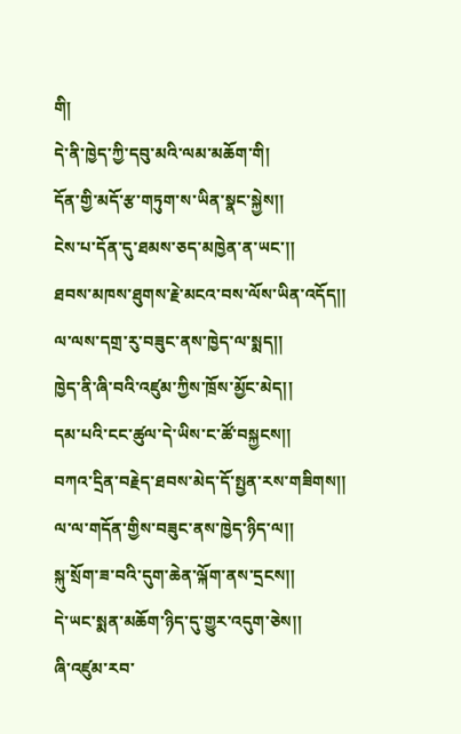གི།
དེ་ནི་ཁྱེད་ཀྱི་དབུ་མའི་ལམ་མཆོག་གི།
དོན་གྱི་མདོ་རྩ་གཏུག་ས་ཡིན་སྣང་སྐྱེས།།
ངེས་པ་དོན་དུ་ཐམས་ཅད་མཁྱེན་ན་ཡང་།།
ཐབས་མཁས་ཐུགས་རྗེ་མངའ་བས་ལོས་ཡིན་འདོད།།
ལ་ལས་དགྲ་རུ་བཟུང་ནས་ཁྱེད་ལ་སྨད།།
ཁྱེད་ནི་ཞི་བའི་འཛུམ་ཀྱིས་ཁྲོས་མྱོང་མེད།།
དམ་པའི་ངང་ཚུལ་དེ་ཡིས་ང་ཚོ་བསྐྱངས།།
བཀའ་དྲིན་བརྗེད་ཐབས་མེད་དོ་སྤྱན་རས་གཟིགས།།
ལ་ལ་གདོན་གྱིས་བཟུང་ནས་ཁྱེད་ཉིད་ལ།།
སྐུ་སྲོག་ཟ་བའི་དུག་ཆེན་ལྐོག་ནས་དྲངས།།
དེ་ཡང་སྨན་མཆོག་ཉིད་དུ་གྱུར་འདུག་ཅེས།།
ཞི་འཛུམ་རབ་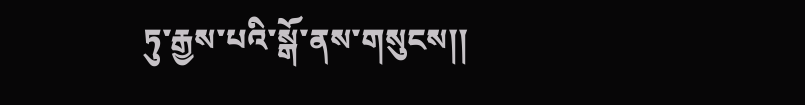ཏུ་རྒྱས་པའི་སྒོ་ནས་གསུངས།།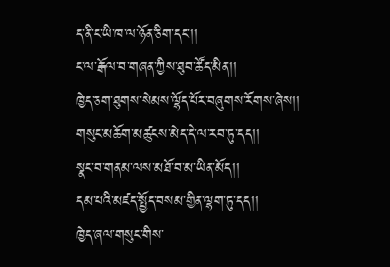ད་ནི་ང་ཡི་ཁ་ལ་ཉོན་ཅིག་དང་།།
ང་ལ་རྒོལ་བ་གཞན་ཀྱིས་ཐུབ་ཚོད་མིན།།
ཁྱེད་ཅག་ཐུགས་སེམས་ལྷོད་པོར་བཞུགས་རོགས་ཞེས།།
གསུང་མཆོག་མཚུངས་མེད་དེ་ལ་རབ་ཏུ་དད།།
སྣང་བ་གནམ་ལས་མཐོ་བ་མ་ཡིན་མོད།།
དམ་པའི་མཛད་སྤྱོད་བསམ་གྱིན་ལྷག་ཏུ་དད།།
ཁྱེད་ཞལ་གསུང་གིས་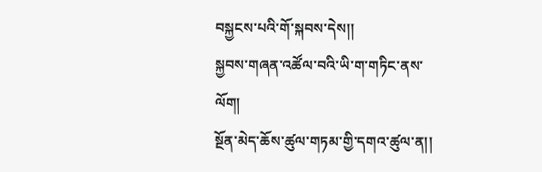བསྐྱངས་པའི་གོ་སྐབས་དེས།།
སྐྱབས་གཞན་འཚོལ་བའི་ཡི་ག་གཏིང་ནས་ལོག།
སྔོན་མེད་ཆོས་ཚུལ་གཏམ་གྱི་དགའ་ཚུལ་ན།།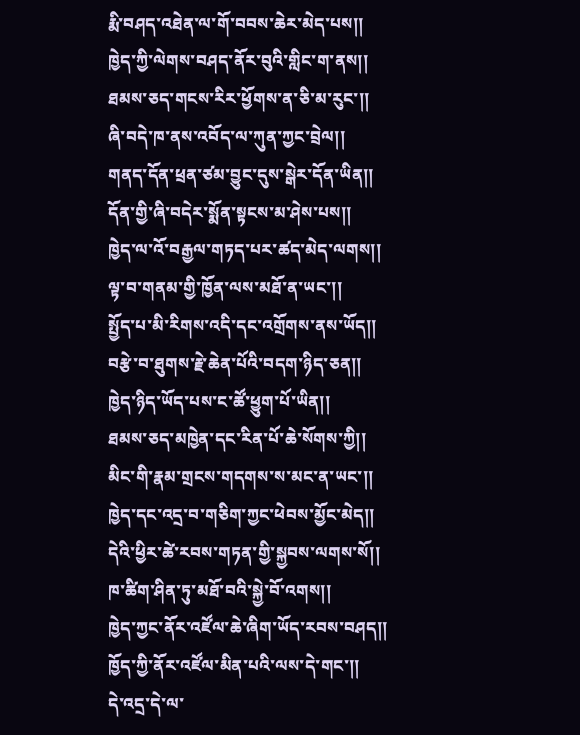རྨི་བཤད་འཐེན་ལ་གོ་བབས་ཆེར་མེད་པས།།
ཁྱེད་ཀྱི་ལེགས་བཤད་ནོར་བུའི་གླིང་ག་ནས།།
ཐམས་ཅད་གངས་རིར་ཕྱོགས་ན་ཅི་མ་རུང་།།
ཞི་བདེ་ཁ་ནས་འབོད་ལ་ཀུན་ཀྱང་བྲེལ།།
གནད་དོན་ཕྲན་ཙམ་བྱུང་དུས་སྒེར་དོན་ཡིན།།
དོན་གྱི་ཞི་བདེར་སྨོན་སྟངས་མ་ཤེས་པས།།
ཁྱེད་ལ་འོ་བརྒྱལ་གཏད་པར་ཚད་མེད་ལགས།།
ལྟ་བ་གནམ་གྱི་ཁྱོན་ལས་མཐོ་ན་ཡང་།།
སྤྱོད་པ་མི་རིགས་འདི་དང་འགྲོགས་ནས་ཡོད།།
བརྩེ་བ་ཐུགས་རྗེ་ཆེན་པོའི་བདག་ཉིད་ཅན།།
ཁྱེད་ཉིད་ཡོད་པས་ང་ཚོ་ཕྱུག་པོ་ཡིན།།
ཐམས་ཅད་མཁྱེན་དང་རིན་པོ་ཆེ་སོགས་ཀྱི།།
མིང་གི་རྣམ་གྲངས་གདགས་ས་མང་ན་ཡང་།།
ཁྱེད་དང་འདྲ་བ་གཅིག་ཀྱང་ཕེབས་མྱོང་མེད།།
དེའི་ཕྱིར་ཚེ་རབས་གཏན་གྱི་སྐྱབས་ལགས་སོ།།
ཁ་ཚིག་ཤིན་ཏུ་མཐོ་བའི་སྐྱེ་བོ་འགས།།
ཁྱེད་ཀྱང་ནོར་འཛོལ་ཆེ་ཞིག་ཡོད་རབས་བཤད།།
ཁྱོད་ཀྱི་ནོར་འཛོལ་མིན་པའི་ལས་དེ་གང་།།
དེ་འདྲ་དེ་ལ་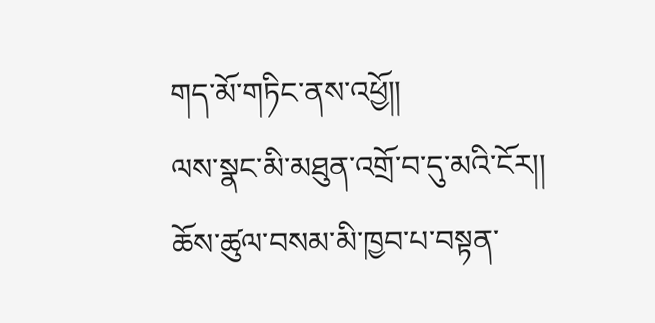གད་མོ་གཏིང་ནས་འཕྱོ།།
ལས་སྣང་མི་མཐུན་འགྲོ་བ་དུ་མའི་ངོར།།
ཆོས་ཚུལ་བསམ་མི་ཁྱབ་པ་བསྟན་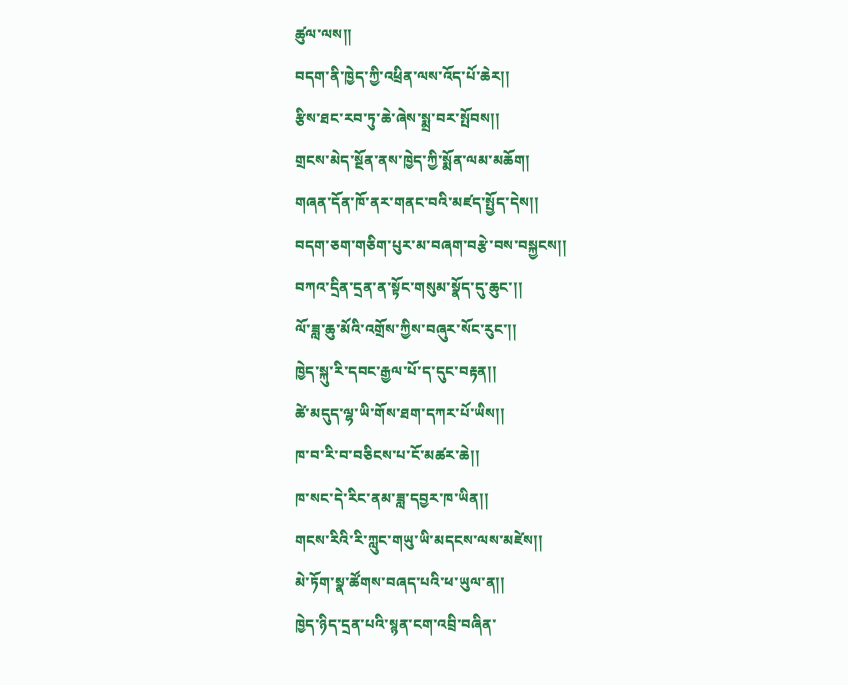ཚུལ་ལས།།
བདག་ནི་ཁྱེད་ཀྱི་འཕྲིན་ལས་འོད་པོ་ཆེར།།
རྩིས་ཐང་རབ་ཏུ་ཆེ་ཞེས་སྨྲ་བར་སྤོབས།།
གྲངས་མེད་སྔོན་ནས་ཁྱེད་ཀྱི་སྨོན་ལམ་མཆོག།
གཞན་དོན་ཁོ་ནར་གནང་བའི་མཛད་སྤྱོད་དེས།།
བདག་ཅག་གཅིག་པུར་མ་བཞག་བརྩེ་བས་བསྐྱངས།།
བཀའ་དྲིན་དྲན་ན་སྟོང་གསུམ་སྣོད་དུ་ཆུང་།།
ལོ་ཟླ་ཆུ་མོའི་འགྲོས་ཀྱིས་བཞུར་སོང་རུང་།།
ཁྱེད་སྐུ་རི་དབང་རྒྱལ་པོ་ད་དུང་བརྟན།།
ཚེ་མདུད་ལྷ་ཡི་གོས་ཐག་དཀར་པོ་ཡིས།།
ཁ་བ་རི་བ་བཅིངས་པ་ངོ་མཚར་ཆེ།།
ཁ་སང་དེ་རིང་ནམ་ཟླ་དབྱར་ཁ་ཡིན།།
གངས་རིའི་རི་ཀླུང་གཡུ་ཡི་མདངས་ལས་མཛེས།།
མེ་ཏོག་སྣ་ཚོགས་བཞད་པའི་ཕ་ཡུལ་ན།།
ཁྱེད་ཉིད་དྲན་པའི་སྙན་ངག་འབྲི་བཞིན་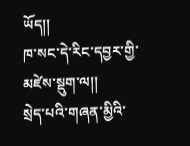ཡོད།།
ཁ་སང་དེ་རིང་དབྱར་གྱི་མཛེས་སྡུག་ལ།།
སྲེད་པའི་གཞན་མྱིའི་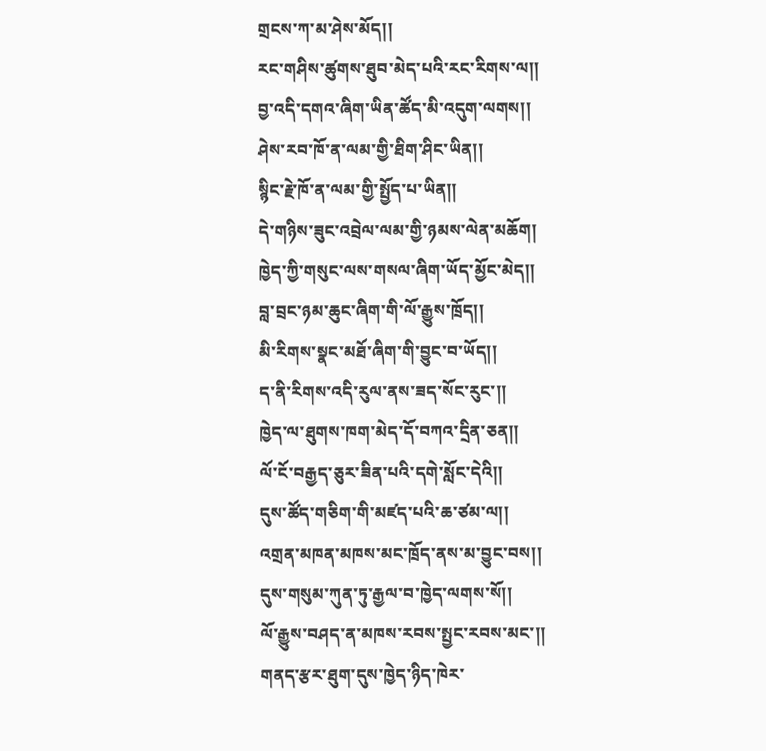གྲངས་ཀ་མ་ཤེས་མོད།།
རང་གཤིས་ཚུགས་ཐུབ་མེད་པའི་རང་རིགས་ལ།།
བྱ་འདི་དགའ་ཞིག་ཡིན་ཚོད་མི་འདུག་ལགས།།
ཤེས་རབ་ཁོ་ན་ལམ་གྱི་ཐིག་ཤིང་ཡིན།།
སྙིང་རྗེ་ཁོ་ན་ལམ་གྱི་སྤྱོད་པ་ཡིན།།
དེ་གཉིས་ཟུང་འབྲེལ་ལམ་གྱི་ཉམས་ལེན་མཆོག།
ཁྱེད་ཀྱི་གསུང་ལས་གསལ་ཞིག་ཡོད་མྱོང་མེད།།
བླ་བྲང་ཉམ་ཆུང་ཞིག་གི་ལོ་རྒྱུས་ཁྲོད།།
མི་རིགས་སྣང་མཐོ་ཞིག་གི་བྱུང་བ་ཡོད།།
ད་ནི་རིགས་འདི་རུལ་ནས་ཟད་སོང་རུང་།།
ཁྱེད་ལ་ཐུགས་ཁག་མེད་དོ་བཀའ་དྲིན་ཅན།།
ལོ་ངོ་བརྒྱད་ཅུར་ཟིན་པའི་དགེ་སློང་དེའི།།
དུས་ཚོད་གཅིག་གི་མཛད་པའི་ཆ་ཙམ་ལ།།
འགྲན་མཁན་མཁས་མང་ཁྲོད་ནས་མ་བྱུང་བས།།
དུས་གསུམ་ཀུན་ཏུ་རྒྱལ་བ་ཁྱེད་ལགས་སོ།།
ལོ་རྒྱུས་བཤད་ན་མཁས་རབས་སྤྱང་རབས་མང་།།
གནད་རྩར་ཐུག་དུས་ཁྱེད་ཉིད་ཁེར་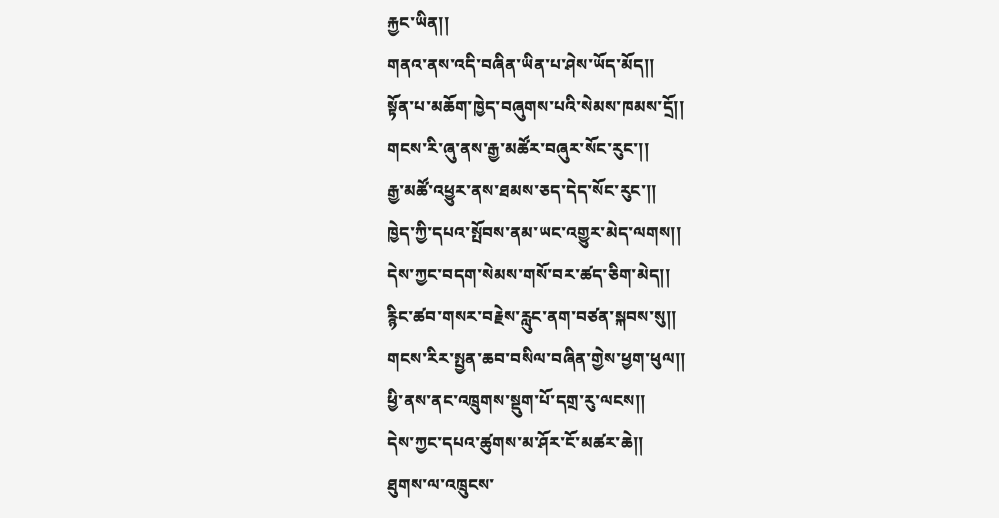རྐྱང་ཡིན།།
གནའ་ནས་འདི་བཞིན་ཡིན་པ་ཤེས་ཡོད་མོད།།
སྟོན་པ་མཆོག་ཁྱེད་བཞུགས་པའི་སེམས་ཁམས་དྲོ།།
གངས་རི་ཞུ་ནས་རྒྱ་མཚོར་བཞུར་སོང་རུང་།།
རྒྱ་མཚོ་འཕྱུར་ནས་ཐམས་ཅད་དེད་སོང་རུང་།།
ཁྱེད་ཀྱི་དཔའ་སྤོབས་ནམ་ཡང་འགྱུར་མེད་ལགས།།
དེས་ཀྱང་བདག་སེམས་གསོ་བར་ཚད་ཅིག་མེད།།
རྙིང་ཚབ་གསར་བརྗེས་རླུང་ནག་བཙན་སྐབས་སུ།།
གངས་རིར་སྤྱན་ཆབ་བསིལ་བཞིན་གྱེས་ཕྱག་ཕུལ།།
ཕྱི་ནས་ནང་འཁྲུགས་སྡུག་པོ་དགྲ་རུ་ལངས།།
དེས་ཀྱང་དཔའ་ཚུགས་མ་ཤོར་ངོ་མཚར་ཆེ།།
ཐུགས་ལ་འཁྲུངས་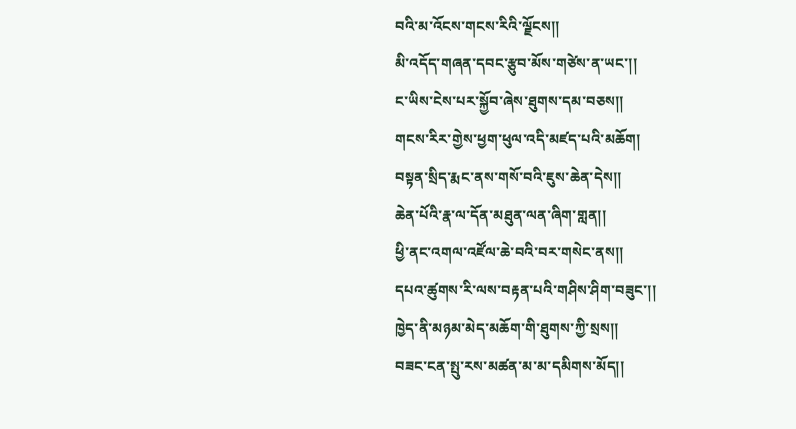བའི་མ་འོངས་གངས་རིའི་ལྗོངས།།
མི་འདོད་གཞན་དབང་རྩུབ་མོས་གཙེས་ན་ཡང་།།
ང་ཡིས་ངེས་པར་སྐྱོབ་ཞེས་ཐུགས་དམ་བཅས།།
གངས་རིར་གྱེས་ཕྱག་ཕུལ་འདི་མཛད་པའི་མཆོག།
བསྟན་སྲིད་རྨང་ནས་གསོ་བའི་ཇུས་ཆེན་དེས།།
ཆེན་པོའི་རྣ་ལ་དོན་མཐུན་ལན་ཞིག་གླན།།
ཕྱི་ནང་འགལ་འཛོལ་ཆེ་བའི་བར་གསེང་ནས།།
དཔའ་ཚུགས་རི་ལས་བརྟན་པའི་གཤིས་ཤིག་བཟུང་།།
ཁྱེད་ནི་མཉམ་མེད་མཆོག་གི་ཐུགས་ཀྱི་སྲས།།
བཟང་ངན་སྤུ་རས་མཚན་མ་མ་དམིགས་མོད།།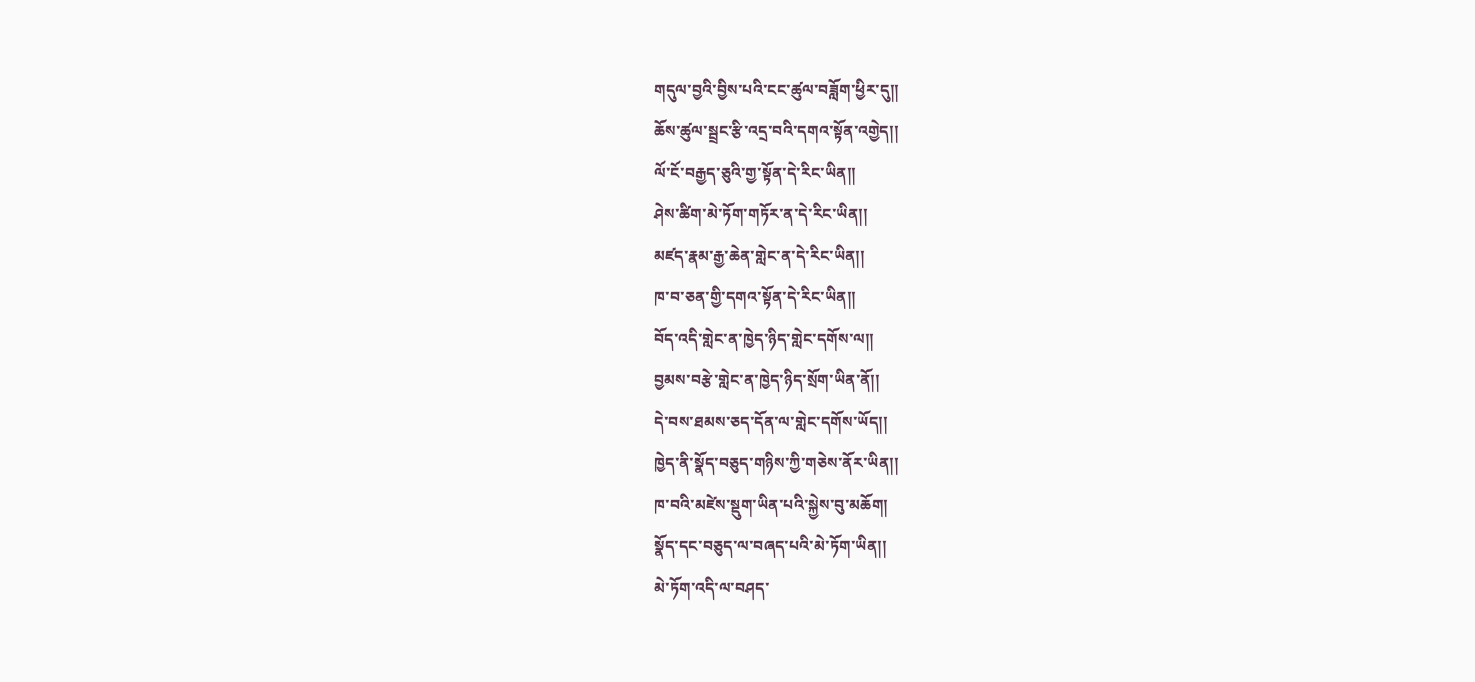གདུལ་བྱའི་བྱིས་པའི་ངང་ཚུལ་བཟློག་ཕྱིར་དུ།།
ཆོས་ཚུལ་སྦྲང་རྩི་འདྲ་བའི་དགའ་སྟོན་འགྱེད།།
ལོ་ངོ་བརྒྱད་ཅུའི་གྱ་སྟོན་དེ་རིང་ཡིན།།
ཤེས་ཚིག་མེ་ཏོག་གཏོར་ན་དེ་རིང་ཡིན།།
མཛད་རྣམ་རྒྱ་ཆེན་གླེང་ན་དེ་རིང་ཡིན།།
ཁ་བ་ཅན་གྱི་དགའ་སྟོན་དེ་རིང་ཡིན།།
བོད་འདི་གླེང་ན་ཁྱེད་ཉིད་གླེང་དགོས་ལ།།
བྱམས་བརྩེ་གླེང་ན་ཁྱེད་ཉིད་སྲོག་ཡིན་ནོ།།
དེ་བས་ཐམས་ཅད་དོན་ལ་གླེང་དགོས་ཡོད།།
ཁྱེད་ནི་སྣོད་བཅུད་གཉིས་ཀྱི་གཅེས་ནོར་ཡིན།།
ཁ་བའི་མཛེས་སྡུག་ཡིན་པའི་སྐྱེས་བུ་མཆོག།
སྣོད་དང་བཅུད་ལ་བཞད་པའི་མེ་ཏོག་ཡིན།།
མེ་ཏོག་འདི་ལ་བཤད་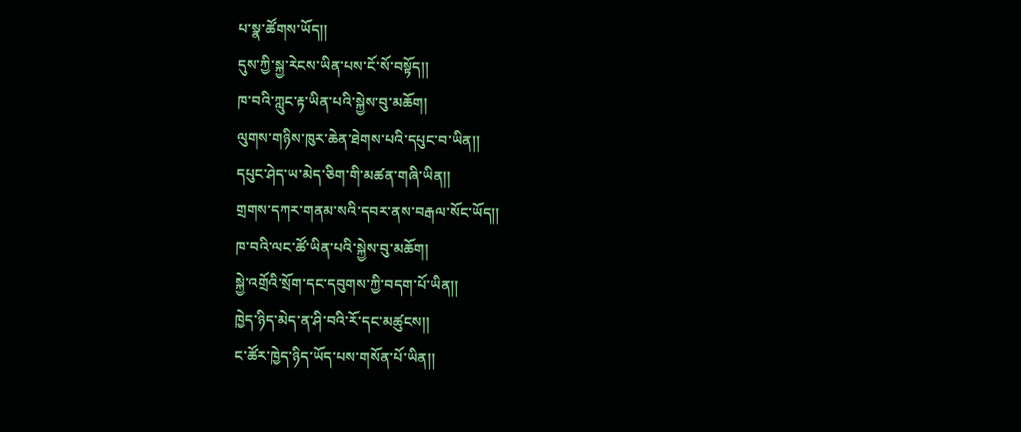པ་སྣ་ཚོགས་ཡོད།།
དུས་ཀྱི་སྐྱ་རེངས་ཡིན་པས་ངོ་སོ་བསྟོད།།
ཁ་བའི་ཀླུང་རྟ་ཡིན་པའི་སྐྱེས་བུ་མཆོག།
ལུགས་གཉིས་ཁུར་ཆེན་ཐེགས་པའི་དཔུང་བ་ཡིན།།
དཔུང་ཤེད་ཡ་མེད་ཅིག་གི་མཚན་གཞི་ཡིན།།
གྲགས་དཀར་གནམ་སའི་དབར་ནས་བརྒལ་སོང་ཡོད།།
ཁ་བའི་ལང་ཚོ་ཡིན་པའི་སྐྱེས་བུ་མཆོག།
སྐྱེ་འགྲོའི་སྲོག་དང་དབུགས་ཀྱི་བདག་པོ་ཡིན།།
ཁྱེད་ཉིད་མེད་ན་ཤི་བའི་རོ་དང་མཚུངས།།
ང་ཚོར་ཁྱེད་ཉིད་ཡོད་པས་གསོན་པོ་ཡིན།།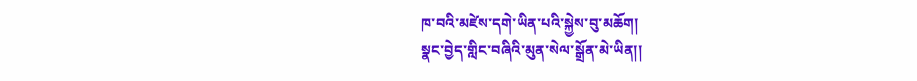ཁ་བའི་མཛེས་དགེ་ཡིན་པའི་སྐྱེས་བུ་མཆོག།
སྣང་བྱེད་གླིང་བཞིའི་མུན་སེལ་སྒྲོན་མེ་ཡིན།།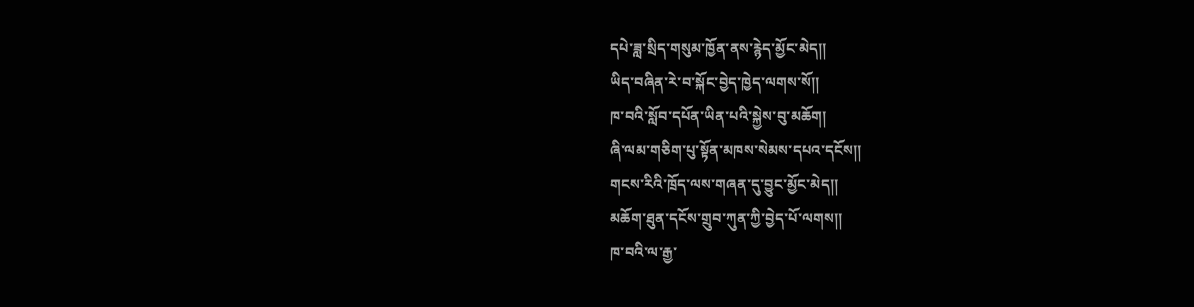དཔེ་ཟླ་སྲིད་གསུམ་ཁྱོན་ནས་རྙེད་མྱོང་མེད།།
ཡིད་བཞིན་རེ་བ་སྐོང་བྱེད་ཁྱེད་ལགས་སོ།།
ཁ་བའི་སློབ་དཔོན་ཡིན་པའི་སྐྱེས་བུ་མཆོག།
ཞི་ལམ་གཅིག་པུ་སྟོན་མཁས་སེམས་དཔའ་དངོས།།
གངས་རིའི་ཁྲོད་ལས་གཞན་དུ་བྱུང་མྱོང་མེད།།
མཆོག་ཐུན་དངོས་གྲུབ་ཀུན་ཀྱི་བྱེད་པོ་ལགས།།
ཁ་བའི་ལ་རྒྱ་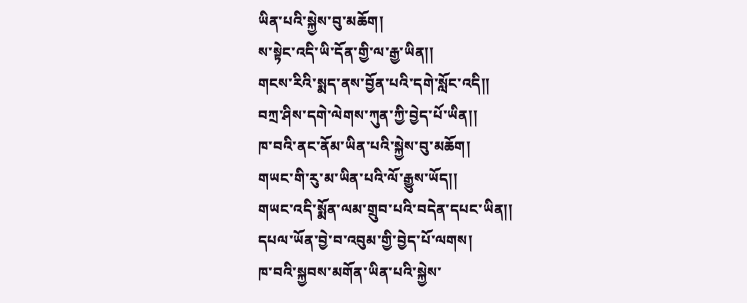ཡིན་པའི་སྐྱེས་བུ་མཆོག།
ས་སྟེང་འདི་ཡི་དོན་གྱི་ལ་རྒྱ་ཡིན།།
གངས་རིའི་སྨད་ནས་བྱོན་པའི་དགེ་སློང་འདི།།
བཀྲ་ཤིས་དགེ་ལེགས་ཀུན་ཀྱི་བྱེད་པོ་ཡིན།།
ཁ་བའི་ནང་ནོམ་ཡིན་པའི་སྐྱེས་བུ་མཆོག།
གཡང་གི་རུ་མ་ཡིན་པའི་ལོ་རྒྱུས་ཡོད།།
གཡང་འདི་སྨོན་ལམ་གྲུབ་པའི་བདེན་དཔང་ཡིན།།
དཔལ་ཡོན་བྱེ་བ་འབུམ་གྱི་བྱེད་པོ་ལགས།
ཁ་བའི་སྐྱབས་མགོན་ཡིན་པའི་སྐྱེས་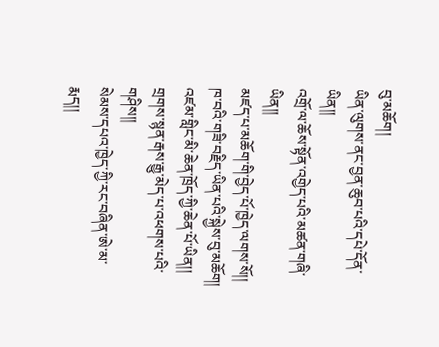བུ་མཆོག།
ཡིན་ལུགས་ནང་བྱན་ཆུབ་པའི་དཔེ་དོན་ཡིན།།
འགྲོ་ལ་ཆོས་སྟོན་འགྱེད་པའི་མཚན་གཞི་ཡིན།།
མཛད་པ་མཆོག་གི་བྱེད་པོ་ཁྱེད་ལགས་སོ།།
ཁ་བའི་གཟི་བརྗིད་ཡིན་པའི་སྐྱེས་བུ་མཆོག།
འཛམ་གླིང་མི་ཆེན་ཁྲོད་ཀྱི་ཆེན་པོ་ཡིན།།
གྲགས་སྙན་རྒས་རྒྱུ་མེད་པ་འཕགས་པའི་གཤིས།།
སེམས་དཔའ་ཁྱེད་ཀྱི་རང་བཞིན་ཨེ་མ་རྨད།།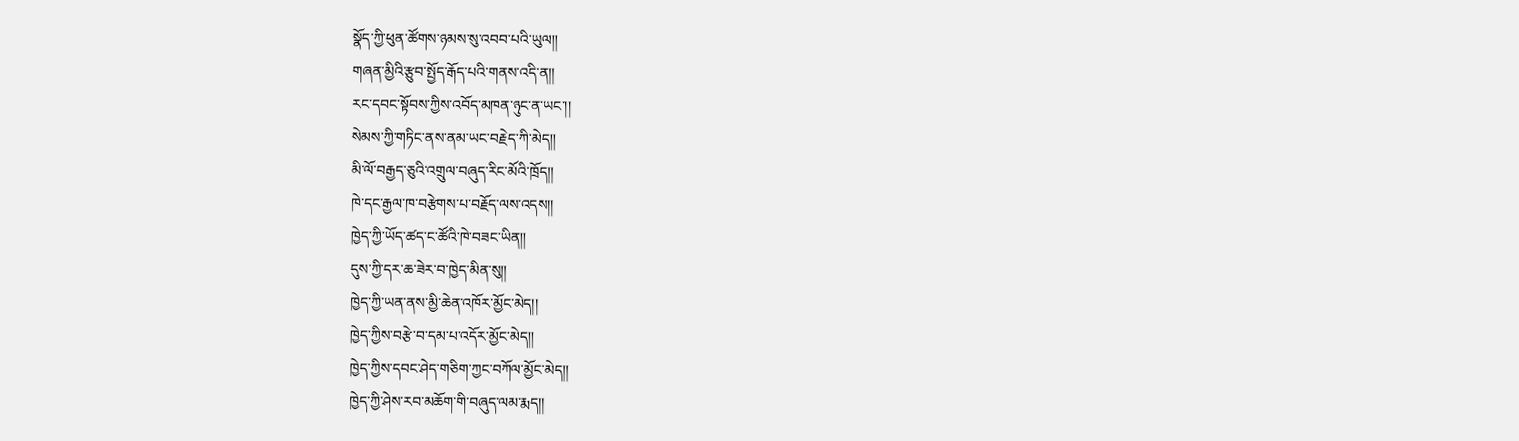སྣོད་ཀྱི་ཕུན་ཚོགས་ཉམས་སུ་འབབ་པའི་ཡུལ།།
གཞན་མྱིའི་རྩུབ་སྤྱོད་རྒོད་པའི་གནས་འདི་ན།།
རང་དབང་སྟོབས་ཀྱིས་འབོད་མཁན་ཉུང་ན་ཡང་།།
སེམས་ཀྱི་གཏིང་ནས་ནམ་ཡང་བརྗེད་ཀི་མེད།།
མི་ལོ་བརྒྱད་ཅུའི་འགྲུལ་བཞུད་རིང་མོའི་ཁྲོད།།
ཁེ་དང་རྒྱལ་ཁ་བརྩེགས་པ་བརྗོད་ལས་འདས།།
ཁྱེད་ཀྱི་ཡོད་ཚད་ང་ཚོའི་ཁེ་བཟང་ཡིན།།
དུས་ཀྱི་དར་ཆ་ཟེར་བ་ཁྱེད་མིན་སུ།།
ཁྱེད་ཀྱི་ཡན་ནས་མྱི་ཆེན་འཁོར་མྱོང་མེད།།
ཁྱེད་ཀྱིས་བརྩེ་བ་དམ་པ་འདོར་མྱོང་མེད།།
ཁྱེད་ཀྱིས་དབང་ཤེད་གཅིག་ཀྱང་བཀོལ་མྱོང་མེད།།
ཁྱེད་ཀྱི་ཤེས་རབ་མཆོག་གི་བཞུད་ལམ་རྨད།།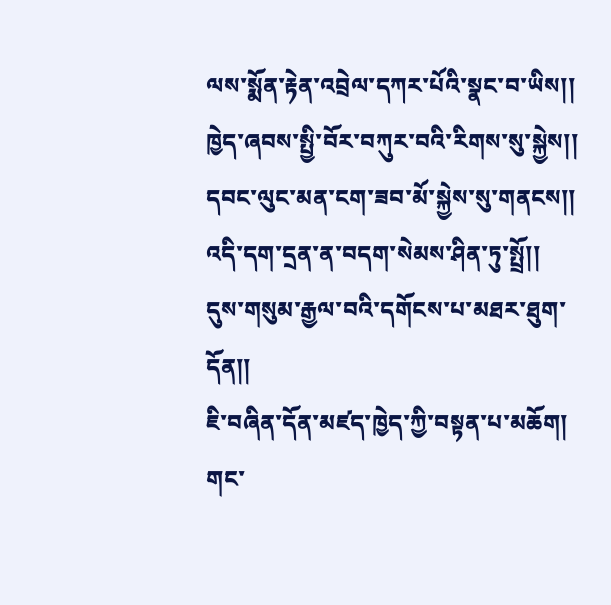ལས་སྨོན་རྟེན་འབྲེལ་དཀར་པོའི་སྣང་བ་ཡིས།།
ཁྱེད་ཞབས་སྤྱི་བོར་བཀུར་བའི་རིགས་སུ་སྐྱེས།།
དབང་ལུང་མན་ངག་ཟབ་མོ་སྐྱེས་སུ་གནངས།།
འདི་དག་དྲན་ན་བདག་སེམས་ཤིན་ཏུ་སྤྲོ།།
དུས་གསུམ་རྒྱལ་བའི་དགོངས་པ་མཐར་ཐུག་དོན།།
ཇི་བཞིན་དོན་མཛད་ཁྱེད་ཀྱི་བསྟན་པ་མཆོག།
གང་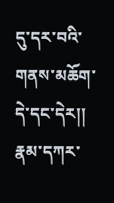དུ་དར་བའི་གནས་མཆོག་དེ་དང་དེར།།
རྣམ་དཀར་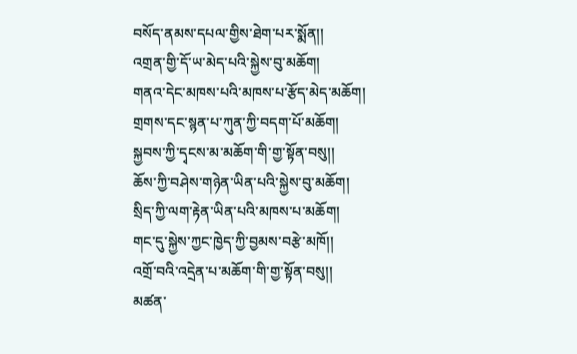བསོད་ནམས་དཔལ་གྱིས་ཐེག་པར་སྨོན།།
འགྲན་གྱི་དོ་ཡ་མེད་པའི་སྐྱེས་བུ་མཆོག།
གནའ་དེང་མཁས་པའི་མཁས་པ་རྩོད་མེད་མཆོག།
གྲགས་དང་སྙན་པ་ཀུན་ཀྱི་བདག་པོ་མཆོག།
སྐྱབས་ཀྱི་དྭངས་མ་མཆོག་གི་གྱ་སྟོན་བསུ།།
ཆོས་ཀྱི་བཤེས་གཉེན་ཡིན་པའི་སྐྱེས་བུ་མཆོག།
སྲིད་ཀྱི་ལག་རྟེན་ཡིན་པའི་མཁས་པ་མཆོག།
གང་དུ་སྐྱེས་ཀྱང་ཁྱེད་ཀྱི་བྱམས་བརྩེ་མཁོ།།
འགྲོ་བའི་འདྲེན་པ་མཆོག་གི་གྱ་སྟོན་བསུ།།
མཚན་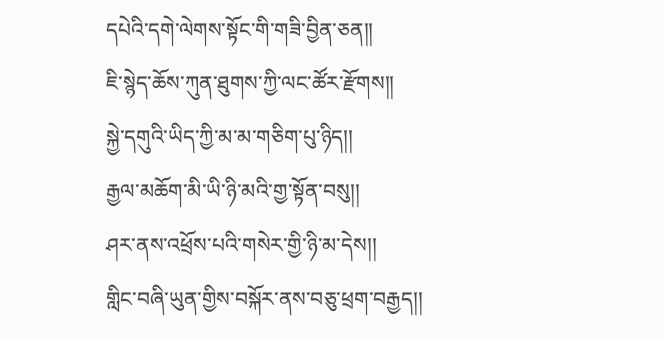དཔེའི་དགེ་ལེགས་སྟོང་གི་གཟི་བྱིན་ཅན།།
ཇི་སྙེད་ཆོས་ཀུན་ཐུགས་ཀྱི་ལང་ཚོར་རྫོགས།།
སྐྱེ་དགུའི་ཡིད་ཀྱི་མ་མ་གཅིག་པུ་ཉིད།།
རྒྱལ་མཆོག་མི་ཡི་ཉི་མའི་གྱ་སྟོན་བསུ།།
ཤར་ནས་འཕྲོས་པའི་གསེར་གྱི་ཉི་མ་དེས།།
གླིང་བཞི་ཡུན་གྱིས་བསྐོར་ནས་བཅུ་ཕྲག་བརྒྱད།།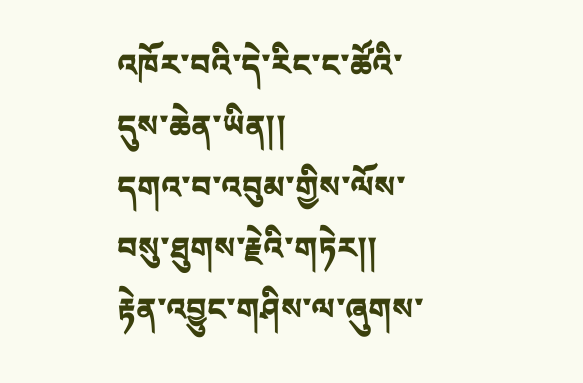འཁོར་བའི་དེ་རིང་ང་ཚོའི་དུས་ཆེན་ཡིན།།
དགའ་བ་འབུམ་གྱིས་ལོས་བསུ་ཐུགས་རྗེའི་གཏེར།།
རྟེན་འབྱུང་གཤིས་ལ་ཞུགས་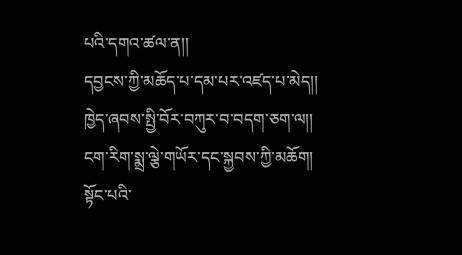པའི་དགའ་ཚལ་ན།།
དབྱངས་ཀྱི་མཆོད་པ་དམ་པར་འཛད་པ་མེད།།
ཁྱེད་ཞབས་སྤྱི་བོར་བཀུར་བ་བདག་ཅག་ལ།།
ངག་རིག་སྨྲ་ལྕེ་གཡོར་དང་སྐྱབས་ཀྱི་མཆོག།
སྟོང་པའི་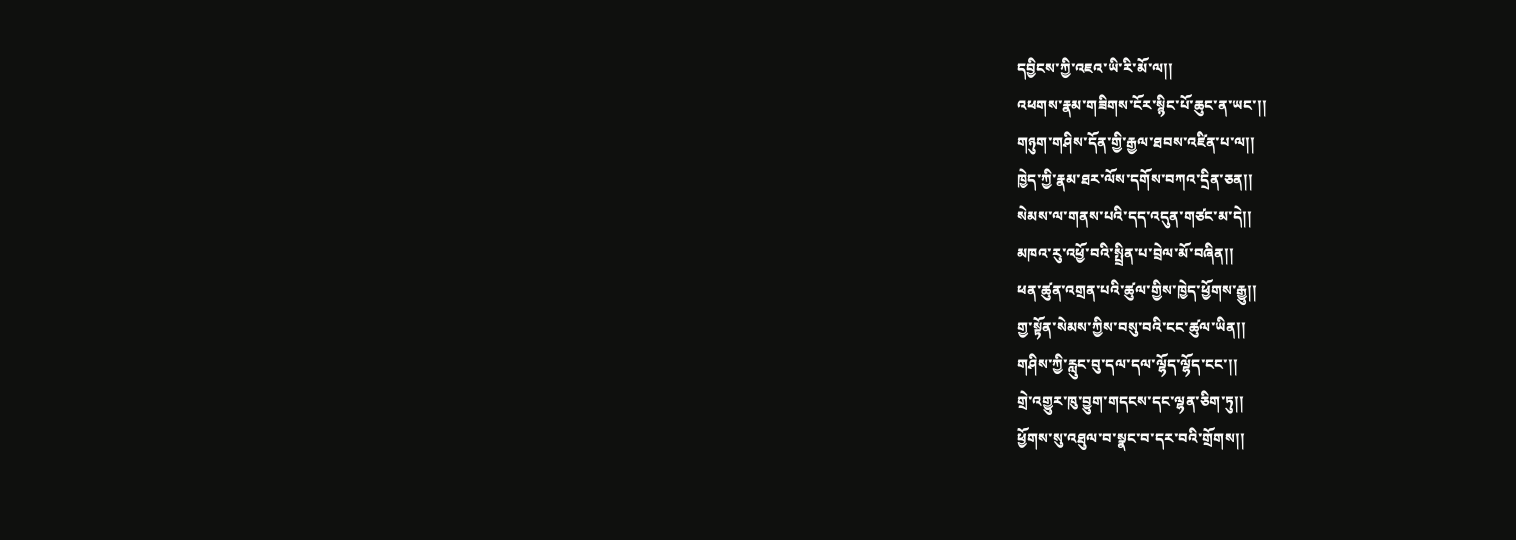དབྱིངས་ཀྱི་འཇའ་ཡི་རི་མོ་ལ།།
འཕགས་རྣམ་གཟིགས་ངོར་སྙིང་པོ་ཆུང་ན་ཡང་།།
གཉུག་གཤིས་དོན་གྱི་རྒྱལ་ཐབས་འཛིན་པ་ལ།།
ཁྱེད་ཀྱི་རྣམ་ཐར་ལོས་དགོས་བཀའ་དྲིན་ཅན།།
སེམས་ལ་གནས་པའི་དད་འདུན་གཙང་མ་དེ།།
མཁའ་རུ་འཕྱོ་བའི་སྤྲིན་པ་བྲེལ་མོ་བཞིན།།
ཕན་ཚུན་འགྲན་པའི་ཚུལ་གྱིས་ཁྱེད་ཕྱོགས་རྒྱུ།།
གྱ་སྟོན་སེམས་ཀྱིས་བསུ་བའི་ངང་ཚུལ་ཡིན།།
གཤིས་ཀྱི་རླུང་བུ་དལ་དལ་ལྷོད་ལྷོད་ངང་།།
གྲེ་འགྱུར་ཁུ་བྱུག་གདངས་དང་ལྷན་ཅིག་ཏུ།།
ཕྱོགས་སུ་འཐུལ་བ་སྣང་བ་དར་བའི་གྲོགས།།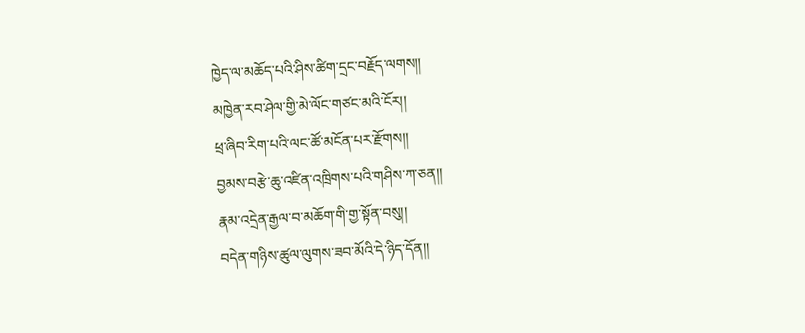ཁྱེད་ལ་མཆོད་པའི་ཤིས་ཚིག་དྲང་བརྗོད་ལགས།།
མཁྱེན་རབ་ཤེལ་གྱི་མེ་ལོང་གཙང་མའི་ངོར།།
ཕྲ་ཞིབ་རིག་པའི་ལང་ཚོ་མངོན་པར་རྫོགས།།
བྱམས་བརྩེ་ཆུ་འཛིན་འཁྲིགས་པའི་གཤིས་ཀ་ཅན།།
རྣམ་འདྲེན་རྒྱལ་བ་མཆོག་གི་གྱ་སྟོན་བསུ།།
བདེན་གཉིས་ཚུལ་ལུགས་ཟབ་མོའི་དེ་ཉིད་དོན།།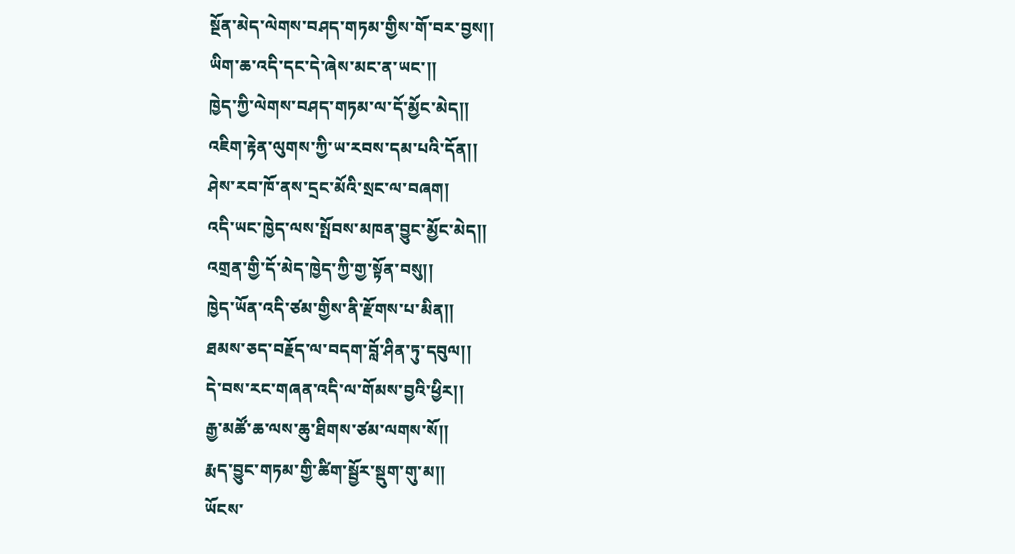སྔོན་མེད་ལེགས་བཤད་གཏམ་གྱིས་གོ་བར་བྱས།།
ཡིག་ཆ་འདི་དང་དེ་ཞེས་མང་ན་ཡང་།།
ཁྱེད་ཀྱི་ལེགས་བཤད་གཏམ་ལ་དོ་མྱོང་མེད།།
འཇིག་རྟེན་ལུགས་ཀྱི་ཡ་རབས་དམ་པའི་དོན།།
ཤེས་རབ་ཁོ་ནས་དྲང་མོའི་སྲང་ལ་བཞག།
འདི་ཡང་ཁྱེད་ལས་སྤོབས་མཁན་བྱུང་མྱོང་མེད།།
འགྲན་གྱི་དོ་མེད་ཁྱེད་ཀྱི་གྱ་སྟོན་བསུ།།
ཁྱེད་ཡོན་འདི་ཙམ་གྱིས་ནི་རྫོགས་པ་མིན།།
ཐམས་ཅད་བརྗོད་ལ་བདག་བློ་ཤིན་ཏུ་དབུལ།།
དེ་བས་རང་གཞན་འདི་ལ་གོམས་བྱའི་ཕྱིར།།
རྒྱ་མཚོ་ཆ་ལས་ཆུ་ཐིགས་ཙམ་ལགས་སོ།།
རྨད་བྱུང་གཏམ་གྱི་ཚིག་སྦྱོར་སྡུག་གུ་མ།།
ཡོངས་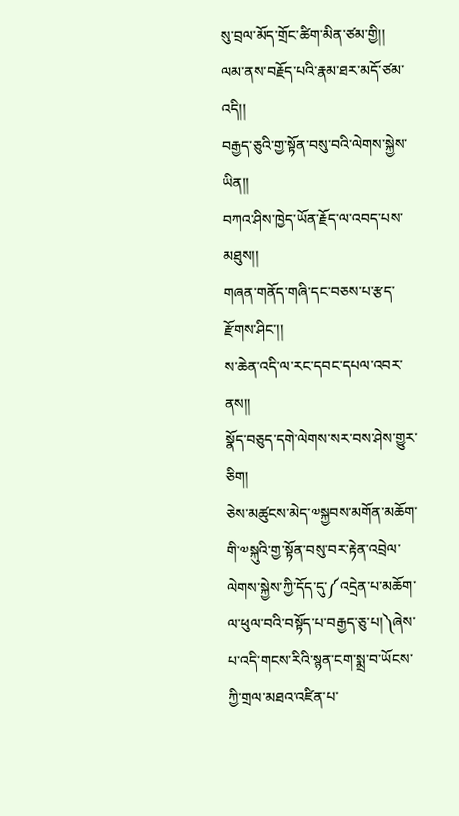སུ་བྲལ་མོད་གྲོང་ཚིག་མིན་ཙམ་གྱི།།
ལམ་ནས་བརྗོད་པའི་རྣམ་ཐར་མདོ་ཙམ་འདི།།
བརྒྱད་ཅུའི་གྱ་སྟོན་བསུ་བའི་ལེགས་སྐྱེས་ཡིན།།
བཀའ་ཤིས་ཁྱེད་ཡོན་རྗོད་ལ་འབད་པས་མཐུས།།
གཞན་གནོད་གཞི་དང་བཅས་པ་རྩད་རྫོགས་ཤིང་།།
ས་ཆེན་འདི་ལ་རང་དབང་དཔལ་འབར་ནས།།
སྣོད་བཅུད་དགེ་ལེགས་སར་བས་ཤེས་གྱུར་ཅིག།
ཅེས་མཚུངས་མེད་༧སྐྱབས་མགོན་མཆོག་གི་༧སྐུའི་གྱ་སྟོན་བསུ་བར་རྟེན་འབྲེལ་ལེགས་སྐྱེས་ཀྱི་དོད་དུ་༼འདྲེན་པ་མཆོག་ལ་ཕུལ་བའི་བསྟོད་པ་བརྒྱད་ཅུ་པ།༽ཞེས་པ་འདི་གངས་རིའི་སྙན་ངག་སྨྲ་བ་ཡོངས་ཀྱི་གྲལ་མཐའ་འཛིན་པ་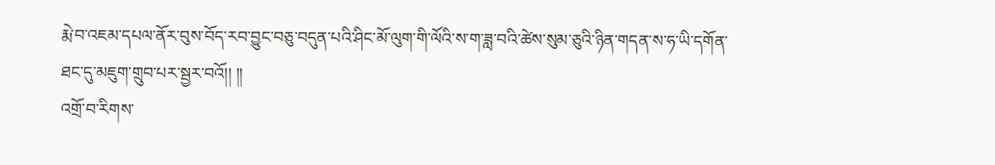རྨེ་བ་འཇམ་དཔལ་ནོར་བུས་བོད་རབ་བྱུང་བཅུ་བདུན་པའི་ཤིང་མོ་ལུག་གི་ལོའི་ས་ག་ཟླ་བའི་ཚེས་སུམ་ཅུའི་ཉིན་གདན་ས་ཧ་ཡི་དགོན་ཐང་དུ་མཇུག་གྲུབ་པར་སྦྱར་བའོ།། །།
འགྲོ་བ་རིགས་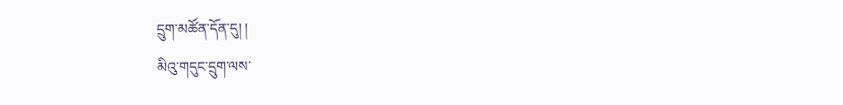དྲུག་མཚོན་དོན་དུ། །
མིའུ་གདུང་དྲུག་ལས་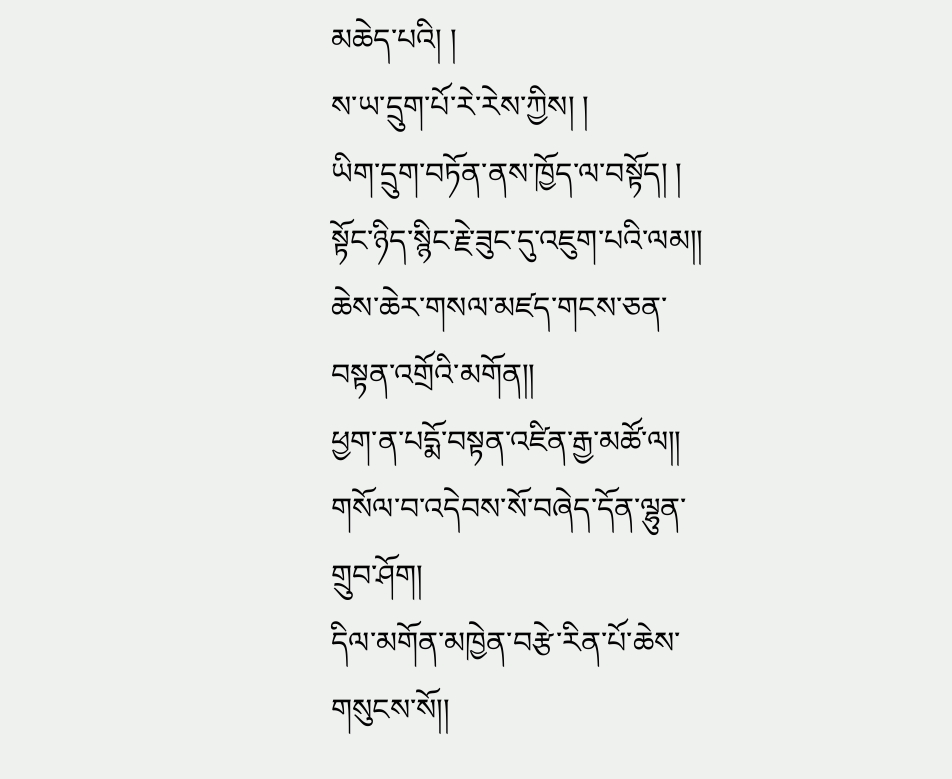མཆེད་པའི། །
ས་ཡ་དྲུག་པོ་རེ་རེས་ཀྱིས། །
ཡིག་དྲུག་བཏོན་ནས་ཁྱོད་ལ་བསྟོད། །
སྟོང་ཉིད་སྙིང་རྗེ་ཟུང་དུ་འཇུག་པའི་ལམ།།
ཆེས་ཆེར་གསལ་མཛད་གངས་ཅན་བསྟན་འགྲོའི་མགོན།།
ཕྱག་ན་པདྨོ་བསྟན་འཛིན་རྒྱ་མཚོ་ལ།།
གསོལ་བ་འདེབས་སོ་བཞེད་དོན་ལྷུན་གྲུབ་ཤོག།
དིལ་མགོན་མཁྱེན་བརྩེ་རིན་པོ་ཆེས་གསུངས་སོ།།